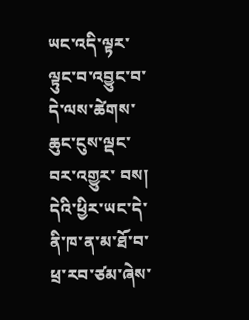ཡང་འདི་ལྟར་ལྟུང་བ་འབྱུང་བ་དེ་ལས་ཚེགས་ཆུང་ངུས་ལྡང་བར་འགྱུར་ བས། དེའི་ཕྱིར་ཡང་དེ་ནི་ཁ་ན་མ་ཐོ་བ་ཕྲ་རབ་ཙམ་ཞེས་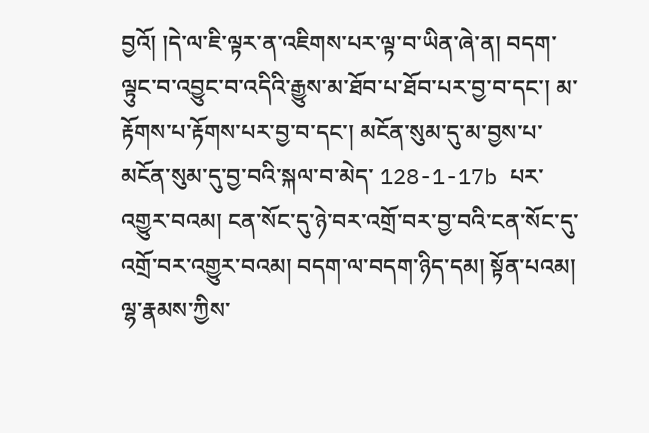བྱའོ། །དེ་ལ་ཇི་ལྟར་ན་འཇིགས་པར་ལྟ་བ་ཡིན་ཞེ་ན། བདག་ལྟུང་བ་འབྱུང་བ་འདིའི་རྒྱུས་མ་ཐོབ་པ་ཐོབ་པར་བྱ་བ་དང་། མ་རྟོགས་པ་རྟོགས་པར་བྱ་བ་དང་། མངོན་སུམ་དུ་མ་བྱས་པ་མངོན་སུམ་དུ་བྱ་བའི་སྐལ་བ་མེད་ 128-1-17b པར་འགྱུར་བའམ། ངན་སོང་དུ་ཉེ་བར་འགྲོ་བར་བྱ་བའི་ངན་སོང་དུ་འགྲོ་བར་འགྱུར་བའམ། བདག་ལ་བདག་ཉིད་དམ། སྟོན་པའམ། ལྷ་རྣམས་ཀྱིས་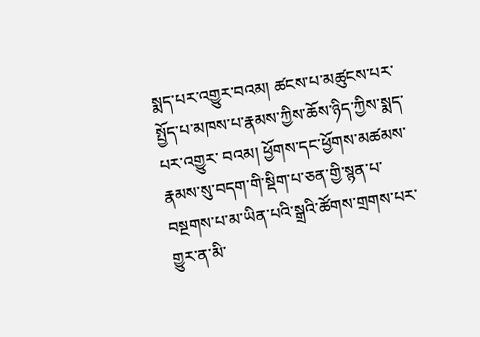སྨད་པར་འགྱུར་བའམ། ཚངས་པ་མཚུངས་པར་སྤྱོད་པ་མཁས་པ་རྣམས་ཀྱིས་ཆོས་ཉིད་ཀྱིས་སྨད་པར་འགྱུར་ བའམ། ཕྱོགས་དང་ཕྱོགས་མཚམས་རྣམས་སུ་བདག་གི་སྡིག་པ་ཅན་གྱི་སྙན་པ་བསྔགས་པ་མ་ཡིན་པའི་སྒྲའི་ཚོགས་གྲགས་པར་གྱུར་ན་མི་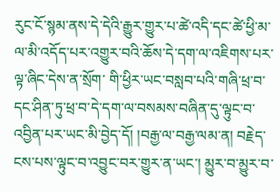རུང་ངོ་སྙམ་ནས་དེ་དེའི་རྒྱུར་གྱུར་པ་ཚེ་འདི་དང་ཚེ་ཕྱི་མ་ལ་མི་འདོད་པར་འགྱུར་བའི་ཆོས་དེ་དག་ལ་འཇིགས་པར་ལྟ་ཞིང་དེས་ན་སྲོག་ གི་ཕྱིར་ཡང་བསླབ་པའི་གཞི་ཕྲ་བ་དང་ཤིན་ཏུ་ཕྲ་བ་དེ་དག་ལ་བསམས་བཞིན་དུ་ལྟུང་བ་འབྱིན་པར་ཡང་མི་བྱེད་དོ། །བརྒྱ་ལ་བརྒྱ་ལམ་ན། བརྗེད་ངས་པས་ལྟུང་བ་འབྱུང་བར་གྱུར་ན་ཡང་། མྱུར་བ་མྱུར་བ་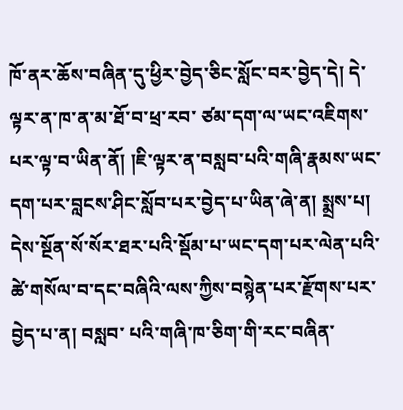ཁོ་ནར་ཆོས་བཞིན་དུ་ཕྱིར་བྱེད་ཅིང་སློང་བར་བྱེད་དེ། དེ་ལྟར་ན་ཁ་ན་མ་ཐོ་བ་ཕྲ་རབ་ ཙམ་དག་ལ་ཡང་འཇིགས་པར་ལྟ་བ་ཡིན་ནོ། །ཇི་ལྟར་ན་བསླབ་པའི་གཞི་རྣམས་ཡང་དག་པར་བླངས་ཤིང་སློབ་པར་བྱེད་པ་ཡིན་ཞེ་ན། སྨྲས་པ། དེས་སྔོན་སོ་སོར་ཐར་པའི་སྡོམ་པ་ཡང་དག་པར་ལེན་པའི་ཚེ་གསོལ་བ་དང་བཞིའི་ལས་ཀྱིས་བསྙེན་པར་རྫོགས་པར་བྱེད་པ་ན། བསླབ་ པའི་གཞི་ཁ་ཅིག་གི་རང་བཞིན་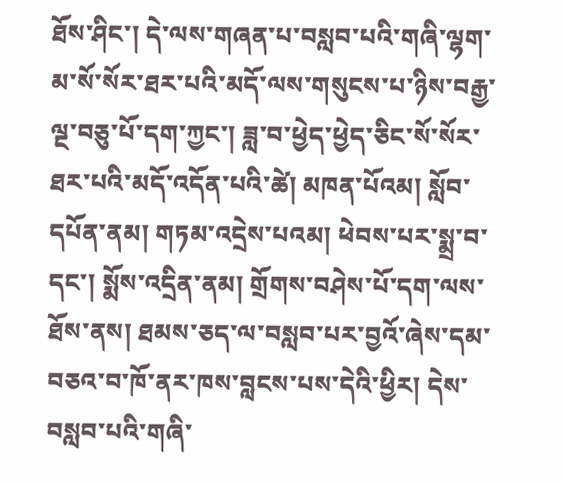ཐོས་ཤིང་། དེ་ལས་གཞན་པ་བསླབ་པའི་གཞི་ལྷག་མ་སོ་སོར་ཐར་པའི་མདོ་ལས་གསུངས་པ་ཉིས་བརྒྱ་ལྔ་བཅུ་པོ་དག་ཀྱང་། ཟླ་བ་ཕྱེད་ཕྱེད་ཅིང་སོ་སོར་ཐར་པའི་མདོ་འདོན་པའི་ཚེ། མཁན་པོའམ། སློབ་དཔོན་ནམ། གཏམ་འདྲེས་པའམ། ཕེབས་པར་སྨྲ་བ་དང་། སྨོས་འདྲིན་ནམ། གྲོགས་བཤེས་པོ་དག་ལས་ཐོས་ནས། ཐམས་ཅད་ལ་བསླབ་པར་བྱའོ་ཞེས་དམ་བཅའ་བ་ཁོ་ནར་ཁས་བླངས་པས་དེའི་ཕྱིར། དེས་བསླབ་པའི་གཞི་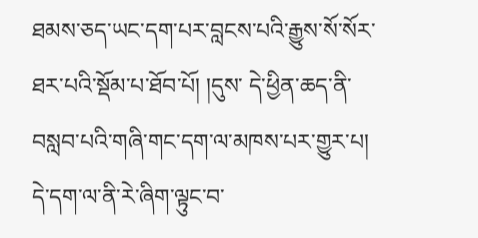ཐམས་ཅད་ཡང་དག་པར་བླངས་པའི་རྒྱུས་སོ་སོར་ཐར་པའི་སྡོམ་པ་ཐོབ་པོ། །དུས་ དེ་ཕྱིན་ཆད་ནི་བསླབ་པའི་གཞི་གང་དག་ལ་མཁས་པར་གྱུར་པ། དེ་དག་ལ་ནི་རེ་ཞིག་ལྟུང་བ་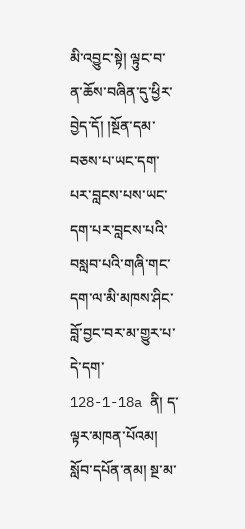མི་འབྱུང་སྟེ། ལྟུང་བ་ན་ཆོས་བཞིན་དུ་ཕྱིར་བྱེད་དོ། །སྔོན་དམ་བཅས་པ་ཡང་དག་པར་བླངས་པས་ཡང་དག་པར་བླངས་པའི་བསླབ་པའི་གཞི་གང་དག་ལ་མི་མཁས་ཤིང་བློ་བྱང་བར་མ་གྱུར་པ་དེ་དག་ 128-1-18a ནི། ད་ལྟར་མཁན་པོའམ། སློབ་དཔོན་ནམ། སྔ་མ་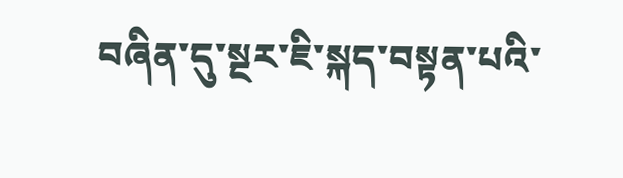བཞིན་དུ་སྔར་ཇི་སྐད་བསྟན་པའི་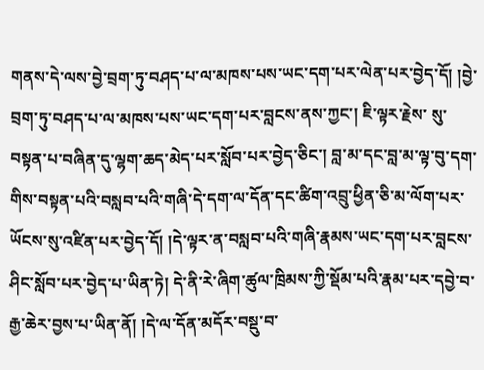གནས་དེ་ལས་བྱེ་བྲག་ཏུ་བཤད་པ་ལ་མཁས་པས་ཡང་དག་པར་ལེན་པར་བྱེད་དོ། །བྱེ་བྲག་ཏུ་བཤད་པ་ལ་མཁས་པས་ཡང་དག་པར་བླངས་ནས་ཀྱང་། ཇི་ལྟར་རྗེས་ སུ་བསྟན་པ་བཞིན་དུ་ལྷག་ཆད་མེད་པར་སློབ་པར་བྱེད་ཅིང་། བླ་མ་དང་བླ་མ་ལྟ་བུ་དག་གིས་བསྟན་པའི་བསླབ་པའི་གཞི་དེ་དག་ལ་དོན་དང་ཚིག་འབྲུ་ཕྱིན་ཅི་མ་ལོག་པར་ཡོངས་སུ་འཛིན་པར་བྱེད་དོ། །དེ་ལྟར་ན་བསླབ་པའི་གཞི་རྣམས་ཡང་དག་པར་བླངས་ཤིང་སློབ་པར་བྱེད་པ་ཡིན་ཏེ། དེ་ནི་རེ་ཞིག་ཚུལ་ཁྲིམས་ཀྱི་སྡོམ་པའི་རྣམ་པར་དབྱེ་བ་རྒྱ་ཆེར་བྱས་པ་ཡིན་ནོ། །དེ་ལ་དོན་མདོར་བསྡུ་བ་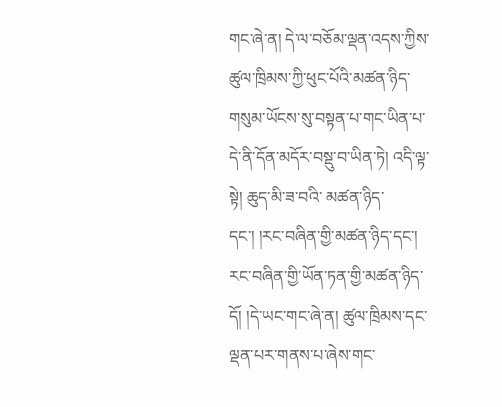གང་ཞེ་ན། དེ་ལ་བཅོམ་ལྡན་འདས་ཀྱིས་ཚུལ་ཁྲིམས་ཀྱི་ཕུང་པོའི་མཚན་ཉིད་གསུམ་ཡོངས་སུ་བསྟན་པ་གང་ཡིན་པ་དེ་ནི་དོན་མདོར་བསྡུ་བ་ཡིན་ཏེ། འདི་ལྟ་སྟེ། ཆུད་མི་ཟ་བའི་ མཚན་ཉིད་དང་། །རང་བཞིན་གྱི་མཚན་ཉིད་དང་། རང་བཞིན་གྱི་ཡོན་ཏན་གྱི་མཚན་ཉིད་དོ། །དེ་ཡང་གང་ཞེ་ན། ཚུལ་ཁྲིམས་དང་ལྡན་པར་གནས་པ་ཞེས་གང་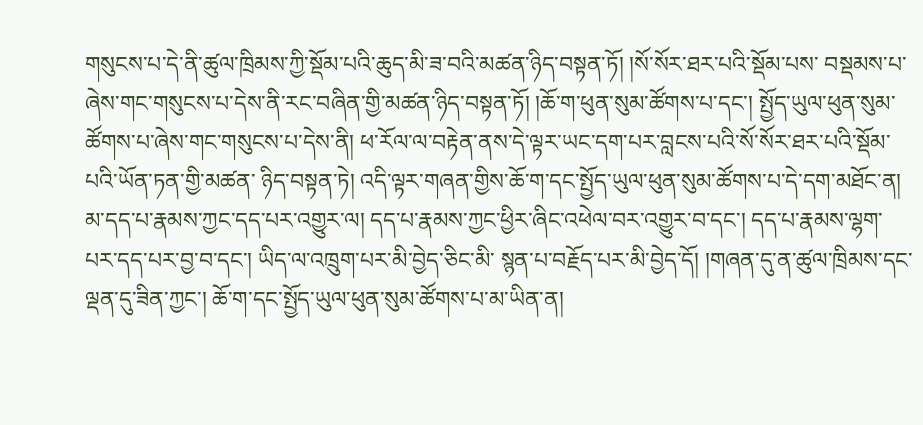གསུངས་པ་དེ་ནི་ཚུལ་ཁྲིམས་ཀྱི་སྡོམ་པའི་ཆུད་མི་ཟ་བའི་མཚན་ཉིད་བསྟན་ཏོ། །སོ་སོར་ཐར་པའི་སྡོམ་པས་ བསྡམས་པ་ཞེས་གང་གསུངས་པ་དེས་ནི་རང་བཞིན་གྱི་མཚན་ཉིད་བསྟན་ཏོ། །ཆོ་ག་ཕུན་སུམ་ཚོགས་པ་དང་། སྤྱོད་ཡུལ་ཕུན་སུམ་ཚོགས་པ་ཞེས་གང་གསུངས་པ་དེས་ནི། ཕ་རོལ་ལ་བརྟེན་ནས་དེ་ལྟར་ཡང་དག་པར་བླངས་པའི་སོ་སོར་ཐར་པའི་སྡོམ་པའི་ཡོན་ཏན་གྱི་མཚན་ ཉིད་བསྟན་ཏེ། འདི་ལྟར་གཞན་གྱིས་ཆོ་ག་དང་སྤྱོད་ཡུལ་ཕུན་སུམ་ཚོགས་པ་དེ་དག་མཐོང་ན། མ་དད་པ་རྣམས་ཀྱང་དད་པར་འགྱུར་ལ། དད་པ་རྣམས་ཀྱང་ཕྱིར་ཞིང་འཕེལ་བར་འགྱུར་བ་དང་། དད་པ་རྣམས་ལྷག་པར་དད་པར་བྱ་བ་དང་། ཡིད་ལ་འཁྲུག་པར་མི་བྱེད་ཅིང་མི་ སྙན་པ་བརྗོད་པར་མི་བྱེད་དོ། །གཞན་དུ་ན་ཚུལ་ཁྲིམས་དང་ལྡན་དུ་ཟིན་ཀྱང་། ཆོ་ག་དང་སྤྱོད་ཡུལ་ཕུན་སུམ་ཚོགས་པ་མ་ཡིན་ན།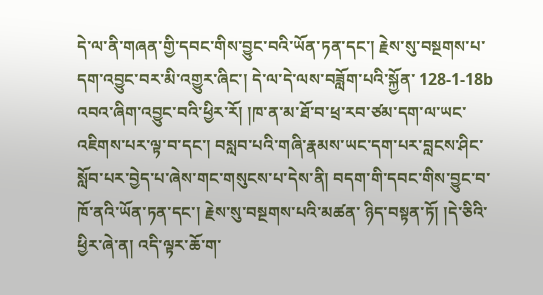དེ་ལ་ནི་གཞན་གྱི་དབང་གིས་བྱུང་བའི་ཡོན་ཏན་དང་། རྗེས་སུ་བསྔགས་པ་དག་འབྱུང་བར་མི་འགྱུར་ཞིང་། དེ་ལ་དེ་ལས་བཟློག་པའི་སྐྱོན་ 128-1-18b འབའ་ཞིག་འབྱུང་བའི་ཕྱིར་རོ། །ཁ་ན་མ་ཐོ་བ་ཕྲ་རབ་ཙམ་དག་ལ་ཡང་འཇིགས་པར་ལྟ་བ་དང་། བསླབ་པའི་གཞི་རྣམས་ཡང་དག་པར་བླངས་ཤིང་སློབ་པར་བྱེད་པ་ཞེས་གང་གསུངས་པ་དེས་ནི། བདག་གི་དབང་གིས་བྱུང་བ་ཁོ་ནའི་ཡོན་ཏན་དང་། རྗེས་སུ་བསྔགས་པའི་མཚན་ ཉིད་བསྟན་ཏོ། །དེ་ཅིའི་ཕྱིར་ཞེ་ན། འདི་ལྟར་ཆོ་ག་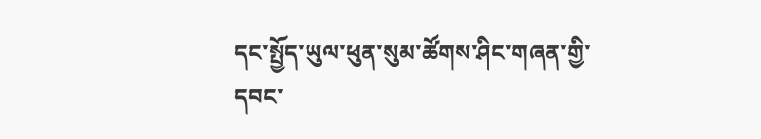དང་སྤྱོད་ཡུལ་ཕུན་སུམ་ཚོགས་ཤིང་གཞན་གྱི་དབང་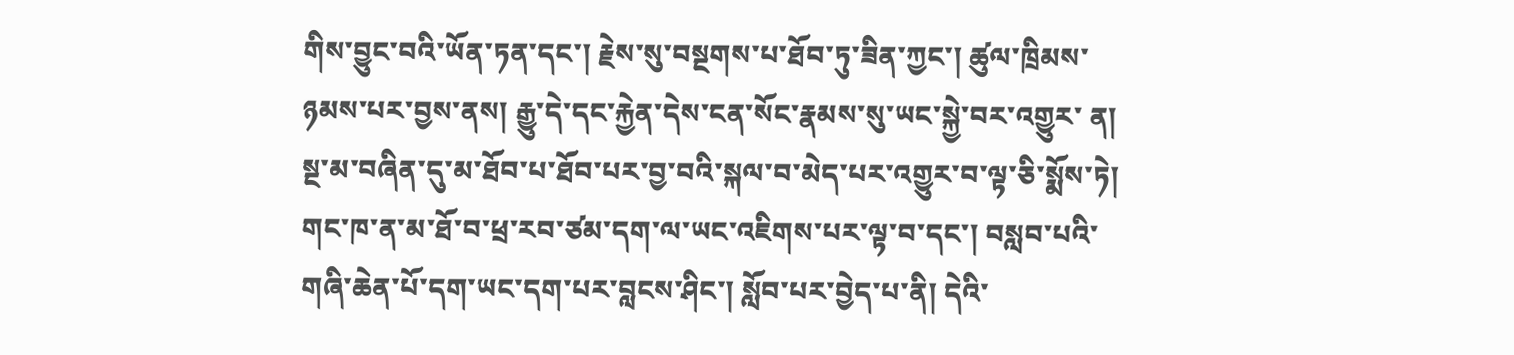གིས་བྱུང་བའི་ཡོན་ཏན་དང་། རྗེས་སུ་བསྔགས་པ་ཐོབ་ཏུ་ཟིན་ཀྱང་། ཚུལ་ཁྲིམས་ཉམས་པར་བྱས་ནས། རྒྱུ་དེ་དང་རྐྱེན་དེས་ངན་སོང་རྣམས་སུ་ཡང་སྐྱེ་བར་འགྱུར་ ན། སྔ་མ་བཞིན་དུ་མ་ཐོབ་པ་ཐོབ་པར་བྱ་བའི་སྐལ་བ་མེད་པར་འགྱུར་བ་ལྟ་ཅི་སྨོས་ཏེ། གང་ཁ་ན་མ་ཐོ་བ་ཕྲ་རབ་ཙམ་དག་ལ་ཡང་འཇིགས་པར་ལྟ་བ་དང་། བསླབ་པའི་གཞི་ཆེན་པོ་དག་ཡང་དག་པར་བླངས་ཤིང་། སློབ་པར་བྱེད་པ་ནི། དེའི་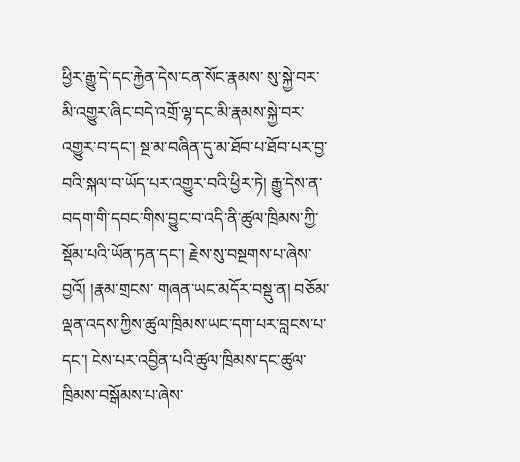ཕྱིར་རྒྱུ་དེ་དང་རྐྱེན་དེས་ངན་སོང་རྣམས་ སུ་སྐྱེ་བར་མི་འགྱུར་ཞིང་བདེ་འགྲོ་ལྷ་དང་མི་རྣམས་སྐྱེ་བར་འགྱུར་བ་དང་། སྔ་མ་བཞིན་དུ་མ་ཐོབ་པ་ཐོབ་པར་བྱ་བའི་སྐལ་བ་ཡོད་པར་འགྱུར་བའི་ཕྱིར་ཏེ། རྒྱུ་དེས་ན་བདག་གི་དབང་གིས་བྱུང་བ་འདི་ནི་ཚུལ་ཁྲིམས་ཀྱི་སྡོམ་པའི་ཡོན་ཏན་དང་། རྗེས་སུ་བསྔགས་པ་ཞེས་བྱའོ། །རྣམ་གྲངས་ གཞན་ཡང་མདོར་བསྡུ་ན། བཅོམ་ལྡན་འདས་ཀྱིས་ཚུལ་ཁྲིམས་ཡང་དག་པར་བླངས་པ་དང་། ངེས་པར་འབྱིན་པའི་ཚུལ་ཁྲིམས་དང་ཚུལ་ཁྲིམས་བསྒོམས་པ་ཞེས་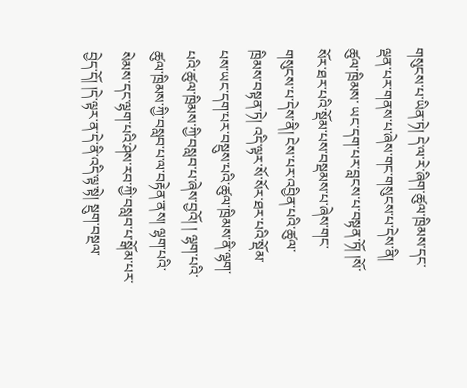གསུངས་པ་ཡིན་ཏེ། དེ་ལ་རེ་ཞིག་ཚུལ་ཁྲིམས་དང་ལྡན་པར་གནས་པ་ཞེས་གང་གསུངས་པ་དེས་ནི། ཚུལ་ཁྲིམས་ ཡང་དག་པར་བླངས་པ་བསྟན་ཏོ། །སོ་སོར་ཐར་པའི་སྡོམ་པས་བསྡམས་པ་ཞེས་གང་གསུངས་པ་དེས་ནི། ངེས་པར་འབྱིན་པའི་ཚུལ་ཁྲིམས་བསྟན་ཏེ། འདི་ལྟར་སོ་སོར་ཐར་པའི་སྡོམ་པས་ཡང་དག་པར་བསྡུས་པའི་ཚུལ་ཁྲིམས་ནི་ལྷག་པའི་ཚུལ་ཁྲིམས་ཀྱི་བསླབ་པ་ཞེས་བྱའོ། ། ལྷག་པའི་ཚུལ་ཁྲིམས་ཀྱི་བསླབ་པ་ལ་བརྟེན་ནས། ལྷག་པའི་སེམས་དང་ལྷག་པའི་ཤེས་རབ་ཀྱི་བསླབ་པ་སྒོམ་པར་བྱེད་དོ། །དེ་ལྟར་ན་དེ་ནི་འདི་ལྟ་སྟེ། སྡུག་བསྔལ་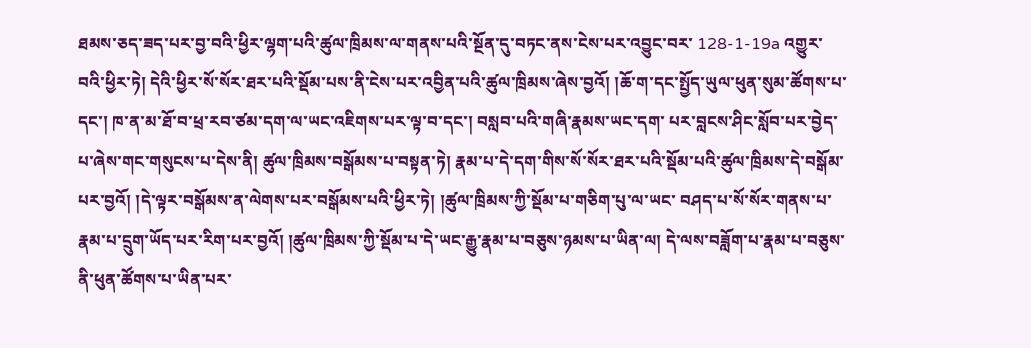ཐམས་ཅད་ཟད་པར་བྱ་བའི་ཕྱིར་ལྷག་པའི་ཚུལ་ཁྲིམས་ལ་གནས་པའི་སྔོན་དུ་བཏང་ནས་ངེས་པར་འབྱུང་བར་ 128-1-19a འགྱུར་བའི་ཕྱིར་ཏེ། དེའི་ཕྱིར་སོ་སོར་ཐར་པའི་སྡོམ་པས་ནི་ངེས་པར་འབྱིན་པའི་ཚུལ་ཁྲིམས་ཞེས་བྱའོ། །ཆོ་ག་དང་སྤྱོད་ཡུལ་ཕུན་སུམ་ཚོགས་པ་དང་། ཁ་ན་མ་ཐོ་བ་ཕྲ་རབ་ཙམ་དག་ལ་ཡང་འཇིགས་པར་ལྟ་བ་དང་། བསླབ་པའི་གཞི་རྣམས་ཡང་དག་ པར་བླངས་ཤིང་སློབ་པར་བྱེད་པ་ཞེས་གང་གསུངས་པ་དེས་ནི། ཚུལ་ཁྲིམས་བསྒོམས་པ་བསྟན་ཏེ། རྣམ་པ་དེ་དག་གིས་སོ་སོར་ཐར་པའི་སྡོམ་པའི་ཚུལ་ཁྲིམས་དེ་བསྒོམ་པར་བྱའོ། །དེ་ལྟར་བསྒོམས་ན་ལེགས་པར་བསྒོམས་པའི་ཕྱིར་ཏེ། །ཚུལ་ཁྲིམས་ཀྱི་སྡོམ་པ་གཅིག་པུ་ལ་ཡང་ བཤད་པ་སོ་སོར་གནས་པ་རྣམ་པ་དྲུག་ཡོད་པར་རིག་པར་བྱའོ། །ཚུལ་ཁྲིམས་ཀྱི་སྡོམ་པ་དེ་ཡང་རྒྱུ་རྣམ་པ་བཅུས་ཉམས་པ་ཡིན་ལ། དེ་ལས་བཟློག་པ་རྣམ་པ་བཅུས་ནི་ཕུན་ཚོགས་པ་ཡིན་པར་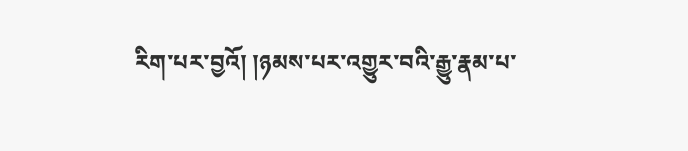རིག་པར་བྱའོ། །ཉམས་པར་འགྱུར་བའི་རྒྱུ་རྣམ་པ་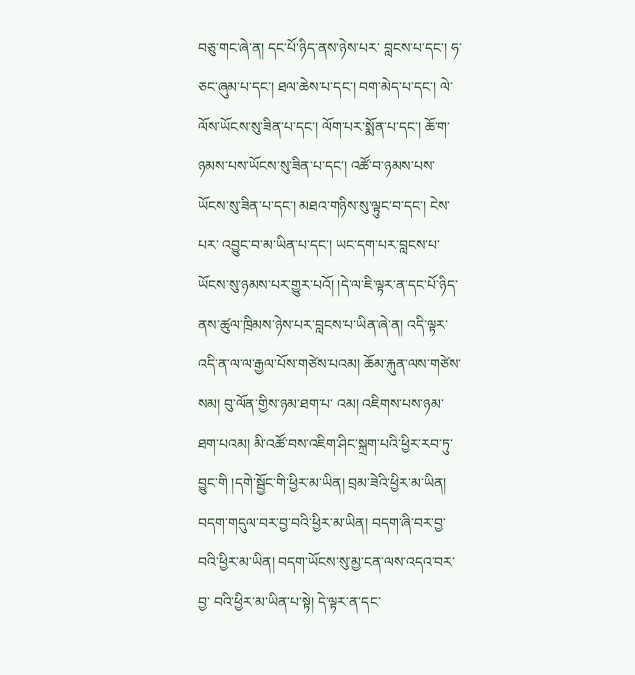བཅུ་གང་ཞེ་ན། དང་པོ་ཉིད་ནས་ཉེས་པར་ བླངས་པ་དང་། ཧ་ཅང་ཞུམ་པ་དང་། ཐལ་ཆེས་པ་དང་། བག་མེད་པ་དང་། ལེ་ལོས་ཡོངས་སུ་ཟིན་པ་དང་། ལོག་པར་སྨོན་པ་དང་། ཆོ་ག་ཉམས་པས་ཡོངས་སུ་ཟིན་པ་དང་། འཚོ་བ་ཉམས་པས་ཡོངས་སུ་ཟིན་པ་དང་། མཐའ་གཉིས་སུ་ལྟུང་བ་དང་། ངེས་པར་ འབྱུང་བ་མ་ཡིན་པ་དང་། ཡང་དག་པར་བླངས་པ་ཡོངས་སུ་ཉམས་པར་གྱུར་པའོ། །དེ་ལ་ཇི་ལྟར་ན་དང་པོ་ཉིད་ནས་ཚུལ་ཁྲིམས་ཉེས་པར་བླངས་པ་ཡིན་ཞེ་ན། འདི་ལྟར་འདི་ན་ལ་ལ་རྒྱལ་པོས་གཙེས་པའམ། ཆོམ་རྐུན་ལས་གཙེས་སམ། བུ་ལོན་གྱིས་ཉམ་ཐག་པ་ འམ། འཇིགས་པས་ཉམ་ཐག་པའམ། མི་འཚོ་བས་འཇིག་ཤིང་སྐྲག་པའི་ཕྱིར་རབ་ཏུ་བྱུང་གི །དགེ་སྦྱོང་གི་ཕྱིར་མ་ཡིན། བྲམ་ཟེའི་ཕྱིར་མ་ཡིན། བདག་གདུལ་བར་བྱ་བའི་ཕྱིར་མ་ཡིན། བདག་ཞི་བར་བྱ་བའི་ཕྱིར་མ་ཡིན། བདག་ཡོངས་སུ་མྱ་ངན་ལས་འདའ་བར་བྱ་ བའི་ཕྱིར་མ་ཡིན་པ་སྟེ། དེ་ལྟར་ན་དང་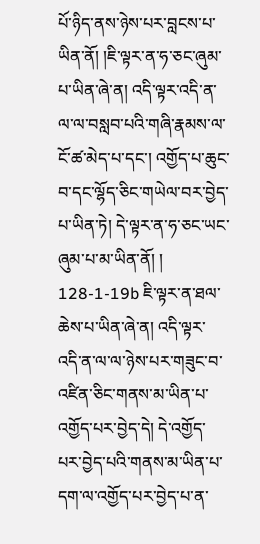པོ་ཉིད་ནས་ཉེས་པར་བླངས་པ་ཡིན་ནོ། །ཇི་ལྟར་ན་ཧ་ཅང་ཞུམ་པ་ཡིན་ཞེ་ན། འདི་ལྟར་འདི་ན་ལ་ལ་བསླབ་པའི་གཞི་རྣམས་ལ་ངོ་ཚ་མེད་པ་དང་། འགྱོད་པ་ཆུང་བ་དང་ལྷོད་ཅིང་གཡེལ་བར་བྱེད་པ་ཡིན་ཏེ། དེ་ལྟར་ན་ཧ་ཅང་ཡང་ཞུམ་པ་མ་ཡིན་ནོ། ། 128-1-19b ཇི་ལྟར་ན་ཐལ་ཆེས་པ་ཡིན་ཞེ་ན། འདི་ལྟར་འདི་ན་ལ་ལ་ཉེས་པར་གཟུང་བ་འཛིན་ཅིང་གནས་མ་ཡིན་པ་འགྱོད་པར་བྱེད་དེ། དེ་འགྱོད་པར་བྱེད་པའི་གནས་མ་ཡིན་པ་དག་ལ་འགྱོད་པར་བྱེད་པ་ན་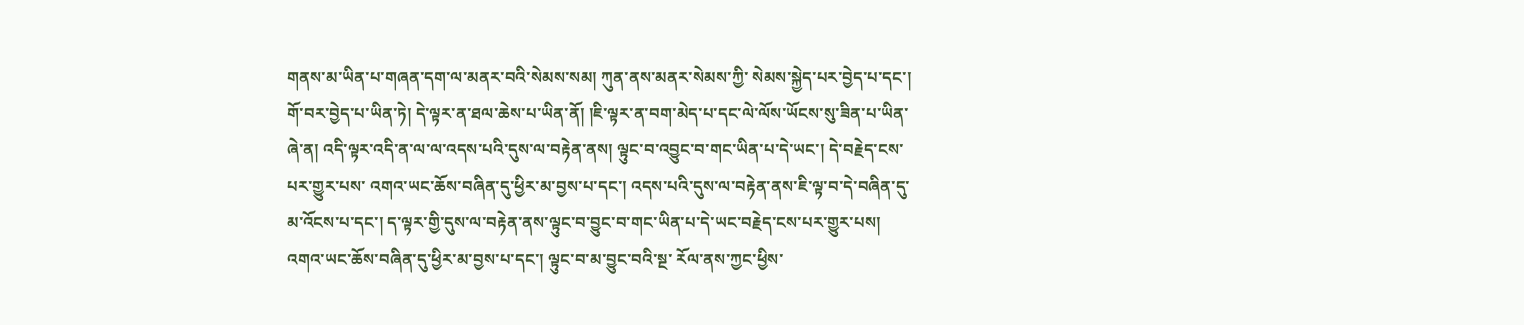གནས་མ་ཡིན་པ་གཞན་དག་ལ་མནར་བའི་སེམས་སམ། ཀུན་ནས་མནར་སེམས་ཀྱི་ སེམས་སྐྱེད་པར་བྱེད་པ་དང་། གོ་བར་བྱེད་པ་ཡིན་ཏེ། དེ་ལྟར་ན་ཐལ་ཆེས་པ་ཡིན་ནོ། །ཇི་ལྟར་ན་བག་མེད་པ་དང་ལེ་ལོས་ཡོངས་སུ་ཟིན་པ་ཡིན་ཞེ་ན། འདི་ལྟར་འདི་ན་ལ་ལ་འདས་པའི་དུས་ལ་བརྟེན་ནས། ལྟུང་བ་འབྱུང་བ་གང་ཡིན་པ་དེ་ཡང་། དེ་བརྗེད་ངས་པར་གྱུར་པས་ འགའ་ཡང་ཆོས་བཞིན་དུ་ཕྱིར་མ་བྱས་པ་དང་། འདས་པའི་དུས་ལ་བརྟེན་ནས་ཇི་ལྟ་བ་དེ་བཞིན་དུ་མ་འོངས་པ་དང་། ད་ལྟར་གྱི་དུས་ལ་བརྟེན་ནས་ལྟུང་བ་བྱུང་བ་གང་ཡིན་པ་དེ་ཡང་བརྗེད་ངས་པར་གྱུར་པས། འགའ་ཡང་ཆོས་བཞིན་དུ་ཕྱིར་མ་བྱས་པ་དང་། ལྟུང་བ་མ་བྱུང་བའི་སྔ་ རོལ་ནས་ཀྱང་ཕྱིས་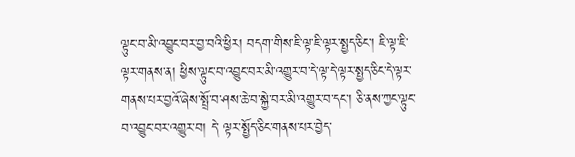ལྟུང་བ་མི་འབྱུང་བར་བྱ་བའི་ཕྱིར། བདག་གིས་ཇི་ལྟ་ཇི་ལྟར་སྤྱད་ཅིང་། ཇི་ལྟ་ཇི་ལྟར་གནས་ན། ཕྱིས་ལྟུང་བ་འབྱུང་བར་མི་འགྱུར་བ་དེ་ལྟ་དེ་ལྟར་སྤྱད་ཅིང་དེ་ལྟར་གནས་པར་བྱའོ་ཞེས་སྤྲོ་བ་ཤས་ཆེ་བ་སྐྱེ་བར་མི་འགྱུར་བ་དང་། ཅི་ནས་ཀྱང་ལྟུང་བ་འབྱུང་བར་འགྱུར་བ། དེ་ ལྟར་སྤྱོད་ཅིང་གནས་པར་བྱེད་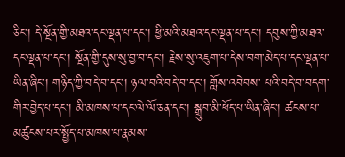ཅིང་། དེ་སྔོན་གྱི་མཐའ་དང་ལྡན་པ་དང་། ཕྱི་མའི་མཐའ་དང་ལྡན་པ་དང་། དབུས་ཀྱི་མཐའ་དང་ལྡན་པ་དང་། སྔོན་གྱི་དུས་སུ་བྱ་བ་དང་། རྗེས་སུ་འཇུག་པ་དེས་བག་མེད་པ་དང་ལྡན་པ་ཡིན་ཞིང་། གཉིད་ཀྱི་བདེ་བ་དང་། ཉལ་བའི་བདེ་བ་དང་། གློས་འབེབས་ པའི་བདེ་བ་བདག་གིར་བྱེད་པ་དང་། མི་མཁས་པ་དང་ལེ་ལོ་ཅན་དང་། སྒྲུབ་མི་ཕོད་པ་ཡིན་ཞིང་། ཚངས་པ་མཚུངས་པར་སྤྱོད་པ་མཁས་པ་རྣམས་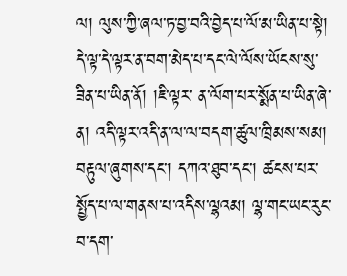ལ། ལུས་ཀྱི་ཞལ་ཏ་བྱ་བའི་བྱེད་པ་ལོ་མ་ཡིན་པ་སྟེ། དེ་ལྟ་དེ་ལྟར་ན་བག་མེད་པ་དང་ལེ་ལོས་ཡོངས་སུ་ཟིན་པ་ཡིན་ནོ། །ཇི་ལྟར་ ན་ལོག་པར་སྨོན་པ་ཡིན་ཞེ་ན། འདི་ལྟར་འདི་ན་ལ་ལ་བདག་ཚུལ་ཁྲིམས་སམ། བརྟུལ་ཞུགས་དང་། དཀའ་ཐུབ་དང་། ཚངས་པར་སྤྱོད་པ་ལ་གནས་པ་འདིས་ལྷའམ། ལྷ་གང་ཡང་རུང་བ་དག་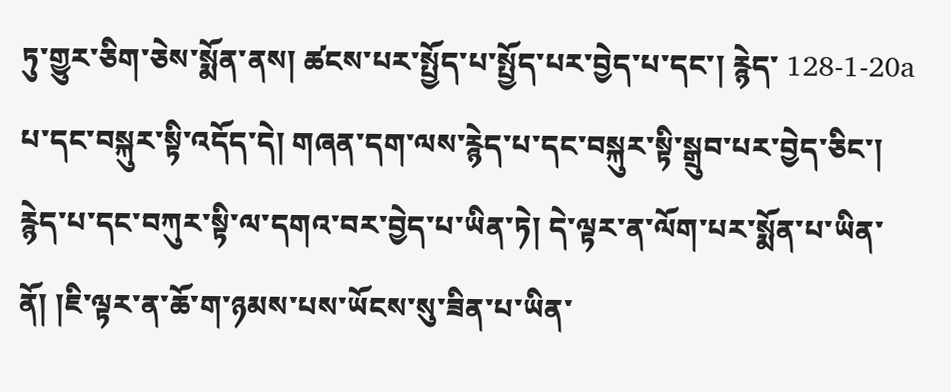ཏུ་གྱུར་ཅིག་ཅེས་སྨོན་ནས། ཚངས་པར་སྤྱོད་པ་སྤྱོད་པར་བྱེད་པ་དང་། རྙེད་ 128-1-20a པ་དང་བསྐུར་སྟི་འདོད་དེ། གཞན་དག་ལས་རྙེད་པ་དང་བསྐུར་སྟི་སྒྲུབ་པར་བྱེད་ཅིང་། རྙེད་པ་དང་བཀུར་སྟི་ལ་དགའ་བར་བྱེད་པ་ཡིན་ཏེ། དེ་ལྟར་ན་ལོག་པར་སྨོན་པ་ཡིན་ནོ། །ཇི་ལྟར་ན་ཆོ་ག་ཉམས་པས་ཡོངས་སུ་ཟིན་པ་ཡིན་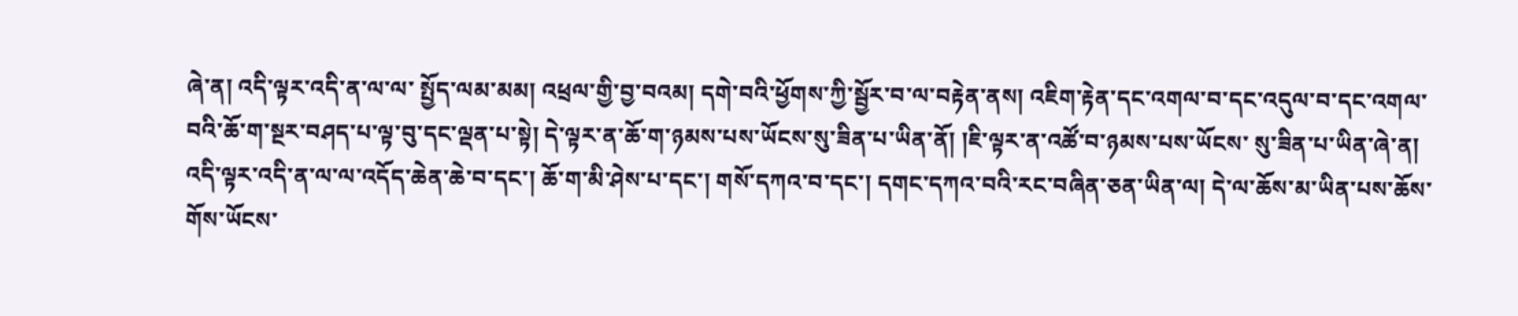ཞེ་ན། འདི་ལྟར་འདི་ན་ལ་ལ་ སྤྱོད་ལམ་མམ། འཕྲལ་གྱི་བྱ་བའམ། དགེ་བའི་ཕྱོགས་ཀྱི་སྦྱོར་བ་ལ་བརྟེན་ནས། འཇིག་རྟེན་དང་འགལ་བ་དང་འདུལ་བ་དང་འགལ་བའི་ཆོ་ག་སྔར་བཤད་པ་ལྟ་བུ་དང་ལྡན་པ་སྟེ། དེ་ལྟར་ན་ཆོ་ག་ཉམས་པས་ཡོངས་སུ་ཟིན་པ་ཡིན་ནོ། །ཇི་ལྟར་ན་འཚོ་བ་ཉམས་པས་ཡོངས་ སུ་ཟིན་པ་ཡིན་ཞེ་ན། འདི་ལྟར་འདི་ན་ལ་ལ་འདོད་ཆེན་ཆེ་བ་དང་། ཆོ་ག་མི་ཤེས་པ་དང་། གསོ་དཀའ་བ་དང་། དགང་དཀའ་བའི་རང་བཞིན་ཅན་ཡིན་ལ། དེ་ལ་ཆོས་མ་ཡིན་པས་ཆོས་གོས་ཡོངས་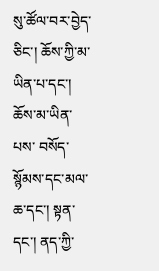སུ་ཚོལ་བར་བྱེད་ཅིང་། ཆོས་ཀྱི་མ་ཡིན་པ་དང་། ཆོས་མ་ཡིན་པས་ བསོད་སྙོམས་དང་མལ་ཆ་དང་། སྟན་དང་། ནད་ཀྱི་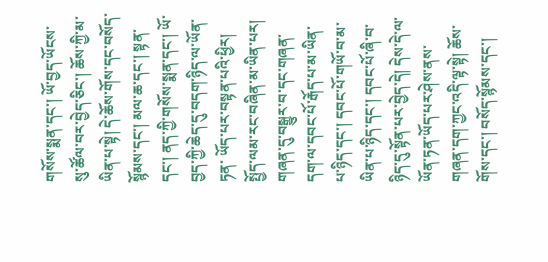གསོས་སྨན་དང་། ཡོ་བྱད་ཡོངས་སུ་ཚོལ་བར་བྱེད་ཅིང་། ཆོས་ཀྱི་མ་ཡིན་པ་སྟེ། དེ་ཆོས་གོས་དང་བསོད་སྙོམས་དང་། མལ་ཆ་དང་། སྟན་དང་། ནད་ཀྱི་གསོས་སྨན་དང་། ཡོ་བྱད་ཀྱི་ཆེད་དུ་བདག་ཉིད་ལ་ཡོན་ཏན་ ཡོད་པར་བསྟན་པའི་ཕྱིར། སྤྱོད་ལམ་རང་བཞིན་མ་ཡིན་པར། གཞན་དུ་བསྒྱུར་བ་དང་གཞན་དག་ལ་དབང་པོ་རྒོད་པ་མ་ཡིན་པ་ཉིད་དང་། དབང་པོ་གཡོ་བ་མ་ཡིན་པ་ཉིད་དང་། དབང་པོ་ཞི་བ་ཉིད་དུ་སྟོན་པར་བྱེད་དེ། དེས་དེ་ལ་ཡོན་ཏན་ཡོད་པར་ཤེས་ནས་གཞན་དག་ཀྱང་འདི་ལྟ་སྟེ། ཆོས་གོས་དང་། བསོད་སྙོམས་དང་།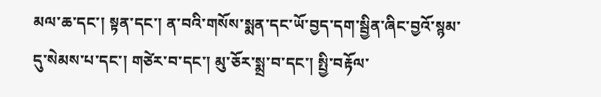མལ་ཆ་དང་། སྟན་དང་། ན་བའི་གསོས་སྨན་དང་ཡོ་བྱད་དག་སྦྱིན་ཞིང་བྱའོ་སྙམ་དུ་སེམས་པ་དང་། གཙེར་བ་དང་། མུ་ཅོར་སྨྲ་བ་དང་། སྤྱི་བརྟོལ་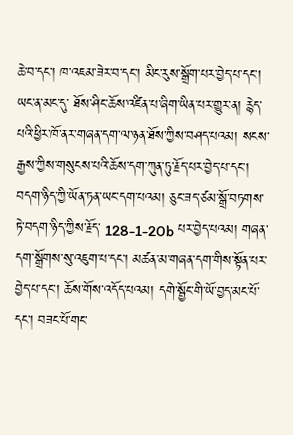ཆེ་བ་དང་། ཁ་འཇམ་ཟེར་བ་དང་། མིང་རུས་སྒྲོག་པར་བྱེད་པ་དང་། ཡང་ན་མང་དུ་ ཐོས་ཤིང་ཆོས་འཛིན་པ་ཞིག་ཡིན་པར་གྱུར་ན། རྙེད་པའི་ཕྱིར་ཁོ་ནར་གཞན་དག་ལ་ཉན་ཐོས་ཀྱིས་བཤད་པའམ། སངས་རྒྱས་ཀྱིས་གསུངས་པའི་ཆོས་དག་ཀུན་ཏུ་རྗོད་པར་བྱེད་པ་དང་། བདག་ཉིད་ཀྱི་ཡོན་ཏན་ཡང་དག་པའམ། ཅུང་ཟད་ཙམ་སྒྲོ་བཏགས་ཏེ་བདག་ཉིད་ཀྱིས་རྗོད་ 128-1-20b པར་བྱེད་པའམ། གཞན་དག་སྒྲོགས་སུ་འཇུག་པ་དང་། མཚན་མ་གཞན་དག་གིས་སྟོན་པར་བྱེད་པ་དང་། ཆོས་གོས་འདོད་པའམ། དགེ་སྦྱོང་གི་ཡོ་བྱད་མང་པོ་དང་། བཟང་པོ་གང་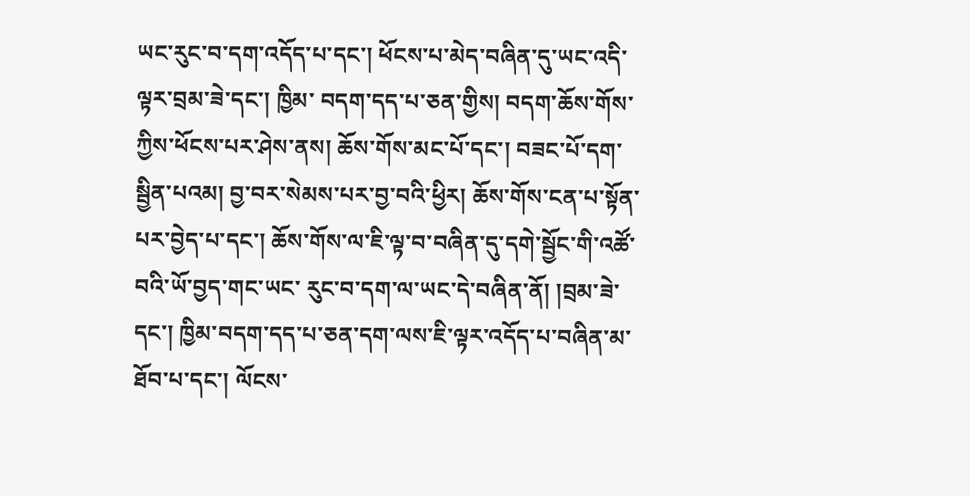ཡང་རུང་བ་དག་འདོད་པ་དང་། ཕོངས་པ་མེད་བཞིན་དུ་ཡང་འདི་ལྟར་བྲམ་ཟེ་དང་། ཁྱིམ་ བདག་དད་པ་ཅན་གྱིས། བདག་ཆོས་གོས་ཀྱིས་ཕོངས་པར་ཤེས་ནས། ཆོས་གོས་མང་པོ་དང་། བཟང་པོ་དག་སྦྱིན་པའམ། བྱ་བར་སེམས་པར་བྱ་བའི་ཕྱིར། ཆོས་གོས་ངན་པ་སྟོན་པར་བྱེད་པ་དང་། ཆོས་གོས་ལ་ཇི་ལྟ་བ་བཞིན་དུ་དགེ་སྦྱོང་གི་འཚོ་བའི་ཡོ་བྱད་གང་ཡང་ རུང་བ་དག་ལ་ཡང་དེ་བཞིན་ནོ། །བྲམ་ཟེ་དང་། ཁྱིམ་བདག་དད་པ་ཅན་དག་ལས་ཇི་ལྟར་འདོད་པ་བཞིན་མ་ཐོབ་པ་དང་། ལོངས་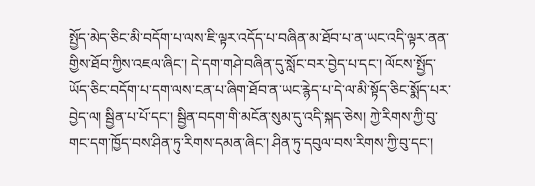སྤྱོད་མེད་ཅིང་མི་བདོག་པ་ལས་ཇི་ལྟར་འདོད་པ་བཞིན་མ་ཐོབ་པ་ན་ཡང་འདི་ལྟར་ནན་གྱིས་ཐོབ་ཀྱིས་འཇལ་ཞིང་། དེ་དག་གཤེ་བཞིན་དུ་སློང་བར་བྱེད་པ་དང་། ལོངས་སྤྱོད་ཡོད་ཅིང་བདོག་པ་དག་ལས་ངན་པ་ཞིག་ཐོབ་ན་ཡང་རྙེད་པ་དེ་ལ་མི་སྟོད་ཅིང་སྨོད་པར་བྱེད་ལ། སྦྱིན་པ་པོ་དང་། སྦྱིན་བདག་གི་མངོན་སུམ་དུ་འདི་སྐད་ཅེས། ཀྱེ་རིགས་ཀྱི་བུ་གང་དག་ཁྱོད་བས་ཤིན་ཏུ་རིགས་དམན་ཞིང་། ཤིན་ཏུ་དབུལ་བས་རིགས་ཀྱི་བུ་དང་།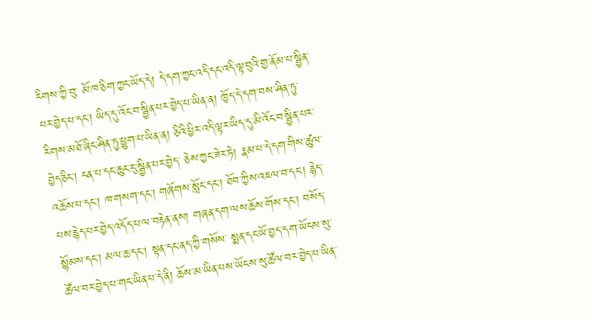རིགས་ཀྱི་བུ་ མོ་ཁ་ཅིག་ཀྱང་ཡོད་དེ། དེ་དག་ཀྱང་འདི་དང་འདི་ལྟ་བུའི་གྱ་ནོམ་པ་སྦྱིན་པར་བྱེད་པ་དང་། ཡིད་དུ་འོང་བ་སྦྱིན་པར་བྱེད་པ་ཡིན་ན། ཁྱོད་དེ་དག་བས་ཤིན་ཏུ་རིགས་མཐོ་ཞིང་ཤིན་ཏུ་ཕྱུག་པ་ཡིན་ན། ཅིའི་ཕྱིར་འདི་ལྟར་ཡིད་དུ་མི་འོང་བ་སྦྱིན་པར་བྱེད་ཅིང་། ངན་པ་དང་ཆུང་ངུ་སྦྱིན་པར་བྱེད་ ཅེས་ཀྱང་ཟེར་ཏེ། རྣམ་པ་དེ་དག་གིས་ཚུལ་འཆོས་པ་དང་། ཁ་གསག་དང་། གཞོགས་སློང་དང་། ཐོབ་ཀྱིས་འཇལ་བ་དང་། རྙེད་པས་རྙེད་པར་བྱེད་འདོད་པ་ལ་བརྟེན་ནས། གཞན་དག་ལས་ཆོས་གོས་དང་། བསོད་སྙོམས་དང་། མལ་ཆ་དང་། སྟན་དང་ནད་ཀྱི་གསོས་ སྨན་དང་ཡོ་བྱད་དག་ཡོངས་སུ་ཚོལ་བར་བྱེད་པ་གང་ཡིན་པ་དེ་ནི། ཆོས་མ་ཡིན་པས་ཡོངས་སུ་ཚོལ་བར་བྱེད་པ་ཡིན་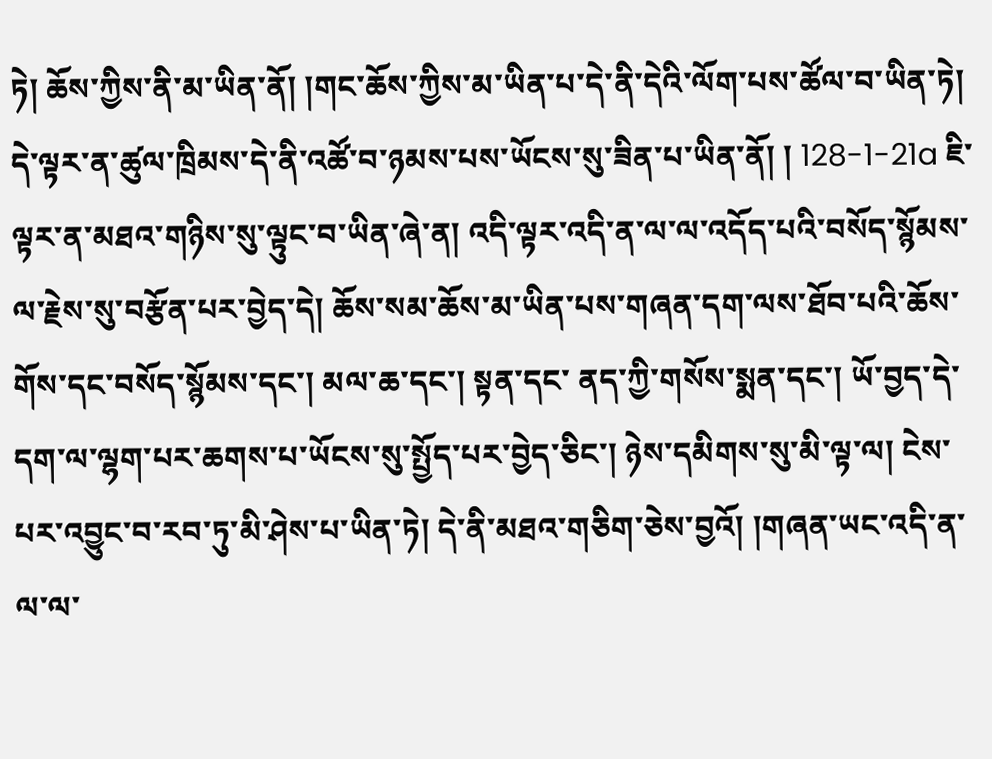ཏེ། ཆོས་ཀྱིས་ནི་མ་ཡིན་ནོ། །གང་ཆོས་ཀྱིས་མ་ཡིན་པ་དེ་ནི་དེའི་ལོག་པས་ཚོལ་བ་ཡིན་ཏེ། དེ་ལྟར་ན་ཚུལ་ཁྲིམས་དེ་ནི་འཚོ་བ་ཉམས་པས་ཡོངས་སུ་ཟིན་པ་ཡིན་ནོ། ། 128-1-21a ཇི་ལྟར་ན་མཐའ་གཉིས་སུ་ལྟུང་བ་ཡིན་ཞེ་ན། འདི་ལྟར་འདི་ན་ལ་ལ་འདོད་པའི་བསོད་སྙོམས་ལ་རྗེས་སུ་བརྩོན་པར་བྱེད་དེ། ཆོས་སམ་ཆོས་མ་ཡིན་པས་གཞན་དག་ལས་ཐོབ་པའི་ཆོས་གོས་དང་བསོད་སྙོམས་དང་། མལ་ཆ་དང་། སྟན་དང་ ནད་ཀྱི་གསོས་སྨན་དང་། ཡོ་བྱད་དེ་དག་ལ་ལྷག་པར་ཆགས་པ་ཡོངས་སུ་སྤྱོད་པར་བྱེད་ཅིང་། ཉེས་དམིགས་སུ་མི་ལྟ་ལ། ངེས་པར་འབྱུང་བ་རབ་ཏུ་མི་ཤེས་པ་ཡིན་ཏེ། དེ་ནི་མཐའ་གཅིག་ཅེས་བྱའོ། །གཞན་ཡང་འདི་ན་ལ་ལ་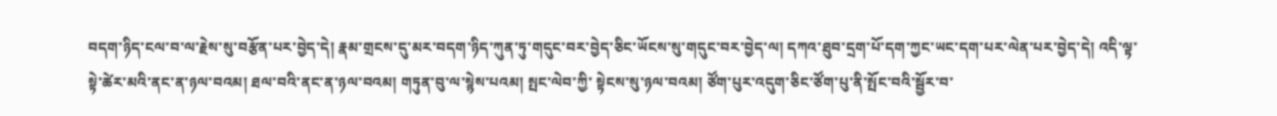བདག་ཉིད་ངལ་བ་ལ་རྗེས་སུ་བརྩོན་པར་བྱེད་དེ། རྣམ་གྲངས་དུ་མར་བདག་ཉིད་ཀུན་ཏུ་གདུང་བར་བྱེད་ཅིང་ཡོངས་སུ་གདུང་བར་བྱེད་ལ། དཀའ་ཐུབ་དྲག་པོ་དག་ཀྱང་ཡང་དག་པར་ལེན་པར་བྱེད་དེ། འདི་ལྟ་སྟེ་ཚེར་མའི་ནང་ན་ཉལ་བའམ། ཐལ་བའི་ནང་ན་ཉལ་བའམ། གཏུན་བུ་ལ་སྙེས་པའམ། སྤང་ལེབ་ཀྱི་ སྟེངས་སུ་ཉལ་བའམ། ཙོག་པུར་འདུག་ཅིང་ཙོག་པུ་ནི་སྤོང་བའི་སྦྱོར་བ་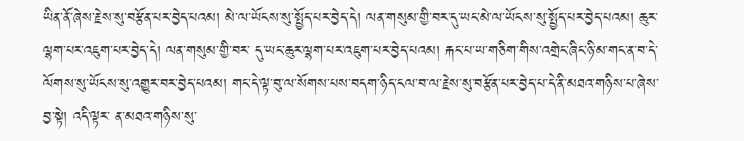ཡིན་ནོ་ཞེས་རྗེས་སུ་བརྩོན་པར་བྱེད་པའམ། མེ་ལ་ཡོངས་སུ་སྤྱོད་པར་བྱེད་དེ། ལན་གསུམ་གྱི་བར་དུ་ཡང་མེ་ལ་ཡོངས་སུ་སྤྱོད་པར་བྱེད་པའམ། ཆུར་ལྷག་པར་འཇུག་པར་བྱེད་དེ། ལན་གསུམ་གྱི་བར་ དུ་ཡང་ཆུར་ལྷག་པར་འཇུག་པར་བྱེད་པའམ། རྐང་པ་ཡ་གཅིག་གིས་འགྲེང་ཞིང་ཉི་མ་གང་ན་བ་དེ་ལོགས་སུ་ཡོངས་སུ་འགྱུར་བར་བྱེད་པའམ། གང་དེ་ལྟ་བུ་ལ་སོགས་པས་བདག་ཉིད་ངལ་བ་ལ་རྗེས་སུ་བརྩོན་པར་བྱེད་པ་དེ་ནི་མཐའ་གཉིས་པ་ཞེས་བྱ་སྟེ། འདི་ལྟར་ ན་མཐའ་གཉིས་སུ་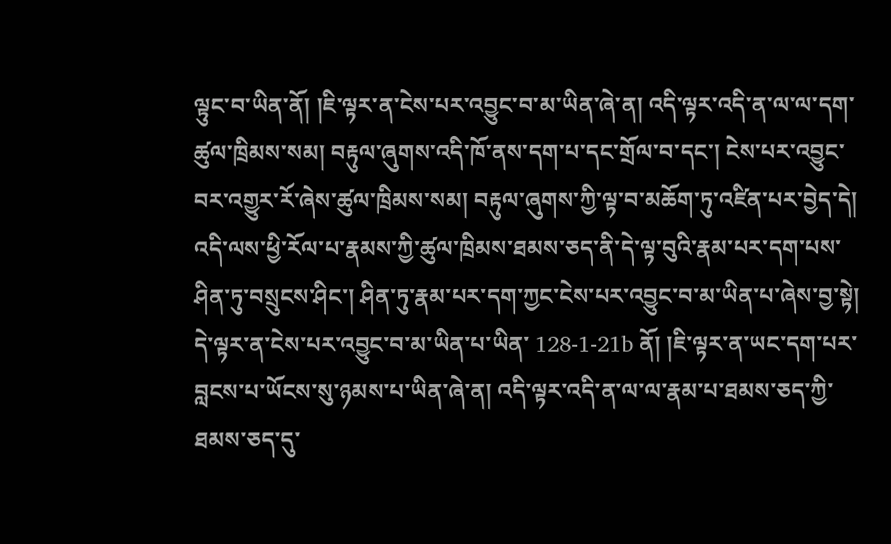ལྟུང་བ་ཡིན་ནོ། །ཇི་ལྟར་ན་ངེས་པར་འབྱུང་བ་མ་ཡིན་ཞེ་ན། འདི་ལྟར་འདི་ན་ལ་ལ་དག་ཚུལ་ཁྲིམས་སམ། བརྟུལ་ཞུགས་འདི་ཁོ་ནས་དག་པ་དང་གྲོལ་བ་དང་། ངེས་པར་འབྱུང་བར་འགྱུར་རོ་ཞེས་ཚུལ་ཁྲིམས་སམ། བརྟུལ་ཞུགས་ཀྱི་ལྟ་བ་མཆོག་ཏུ་འཛིན་པར་བྱེད་དེ། འདི་ལས་ཕྱི་རོལ་པ་རྣམས་ཀྱི་ཚུལ་ཁྲིམས་ཐམས་ཅད་ནི་དེ་ལྟ་བུའི་རྣམ་པར་དག་པས་ཤིན་ཏུ་བསྲུངས་ཤིང་། ཤིན་ཏུ་རྣམ་པར་དག་ཀྱང་ངེས་པར་འབྱུང་བ་མ་ཡིན་པ་ཞེས་བྱ་སྟེ། དེ་ལྟར་ན་ངེས་པར་འབྱུང་བ་མ་ཡིན་པ་ཡིན་ 128-1-21b ནོ། །ཇི་ལྟར་ན་ཡང་དག་པར་བླངས་པ་ཡོངས་སུ་ཉམས་པ་ཡིན་ཞེ་ན། འདི་ལྟར་འདི་ན་ལ་ལ་རྣམ་པ་ཐམས་ཅད་ཀྱི་ཐམས་ཅད་དུ་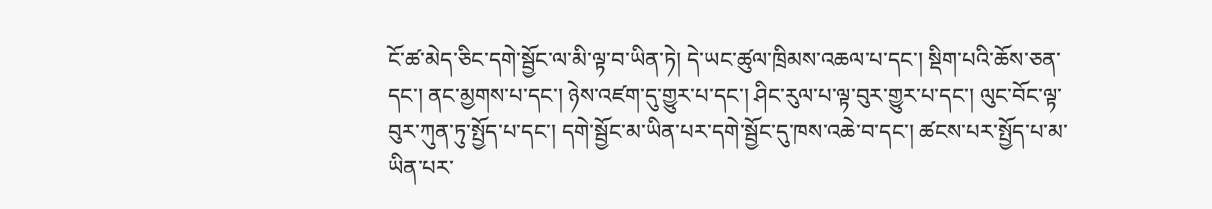ངོ་ཚ་མེད་ཅིང་དགེ་སྦྱོང་ལ་མི་ལྟ་བ་ཡིན་ཏེ། དེ་ཡང་ཚུལ་ཁྲིམས་འཆལ་པ་དང་། སྡིག་པའི་ཆོས་ཅན་དང་། ནང་མྱགས་པ་དང་། ཉེས་འཛག་དུ་གྱུར་པ་དང་། ཤིང་རུལ་པ་ལྟ་བུར་གྱུར་པ་དང་། ལུང་བོང་ལྟ་བུར་ཀུན་ཏུ་སྤྱོད་པ་དང་། དགེ་སྦྱོང་མ་ཡིན་པར་དགེ་སྦྱོང་དུ་ཁས་འཆེ་བ་དང་། ཚངས་པར་སྤྱོད་པ་མ་ཡིན་པར་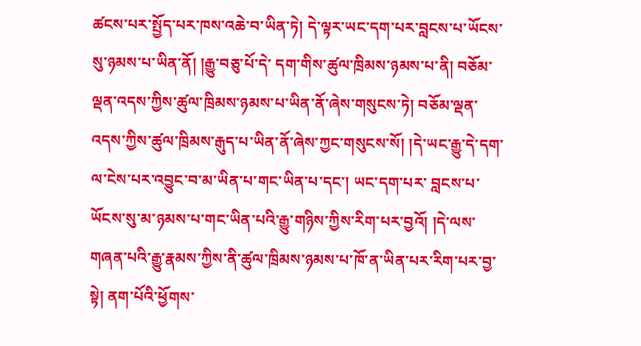ཚངས་པར་སྤྱོད་པར་ཁས་འཆེ་བ་ཡིན་ཏེ། དེ་ལྟར་ཡང་དག་པར་བླངས་པ་ཡོངས་སུ་ཉམས་པ་ཡིན་ནོ། །རྒྱུ་བཅུ་པོ་དེ་ དག་གིས་ཚུལ་ཁྲིམས་ཉམས་པ་ནི། བཅོམ་ལྡན་འདས་ཀྱིས་ཚུལ་ཁྲིམས་ཉམས་པ་ཡིན་ནོ་ཞེས་གསུངས་ཏེ། བཅོམ་ལྡན་འདས་ཀྱིས་ཚུལ་ཁྲིམས་རྒུད་པ་ཡིན་ནོ་ཞེས་ཀྱང་གསུངས་སོ། །དེ་ཡང་རྒྱུ་དེ་དག་ལ་ངེས་པར་འབྱུང་བ་མ་ཡིན་པ་གང་ཡིན་པ་དང་། ཡང་དག་པར་ བླངས་པ་ཡོངས་སུ་མ་ཉམས་པ་གང་ཡིན་པའི་རྒྱུ་གཉིས་ཀྱིས་རིག་པར་བྱའོ། །དེ་ལས་གཞན་པའི་རྒྱུ་རྣམས་ཀྱིས་ནི་ཚུལ་ཁྲིམས་ཉམས་པ་ཁོ་ན་ཡིན་པར་རིག་པར་བྱ་སྟེ། ནག་པོའི་ཕྱོགས་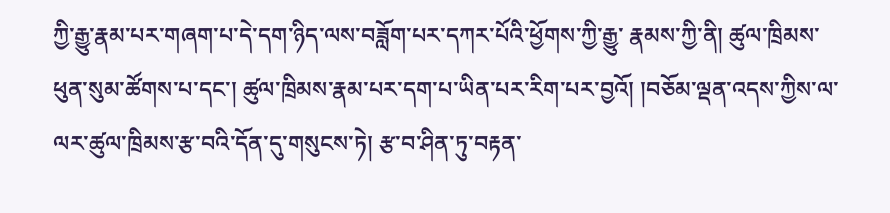ཀྱི་རྒྱུ་རྣམ་པར་གཞག་པ་དེ་དག་ཉིད་ལས་བཟློག་པར་དཀར་པོའི་ཕྱོགས་ཀྱི་རྒྱུ་ རྣམས་ཀྱི་ནི། ཚུལ་ཁྲིམས་ཕུན་སུམ་ཚོགས་པ་དང་། ཚུལ་ཁྲིམས་རྣམ་པར་དག་པ་ཡིན་པར་རིག་པར་བྱའོ། །བཅོམ་ལྡན་འདས་ཀྱིས་ལ་ལར་ཚུལ་ཁྲིམས་རྩ་བའི་དོན་དུ་གསུངས་ཏེ། རྩ་བ་ཤིན་ཏུ་བརྟན་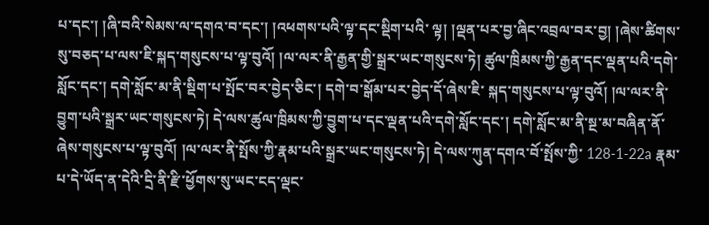པ་དང་། །ཞི་བའི་སེམས་ལ་དགའ་བ་དང་། །འཕགས་པའི་ལྟ་དང་སྡིག་པའི་ ལྟ། །ལྡན་པར་བྱ་ཞིང་འབྲལ་བར་བྱ། །ཞེས་ཚིགས་སུ་བཅད་པ་ལས་ཇི་སྐད་གསུངས་པ་ལྟ་བུའོ། །ལ་ལར་ནི་རྒྱན་གྱི་སྒྲར་ཡང་གསུངས་ཏེ། ཚུལ་ཁྲིམས་ཀྱི་རྒྱན་དང་ལྡན་པའི་དགེ་སློང་དང་། དགེ་སློང་མ་ནི་སྡིག་པ་སྤོང་བར་བྱེད་ཅིང་། དགེ་བ་སྒོམ་པར་བྱེད་དོ་ཞེས་ཇི་ སྐད་གསུངས་པ་ལྟ་བུའོ། །ལ་ལར་ནི་བྱུག་པའི་སྒྲར་ཡང་གསུངས་ཏེ། དེ་ལས་ཚུལ་ཁྲིམས་ཀྱི་བྱུག་པ་དང་ལྡན་པའི་དགེ་སློང་དང་། དགེ་སློང་མ་ནི་སྔ་མ་བཞིན་ནོ་ཞེས་གསུངས་པ་ལྟ་བུའོ། །ལ་ལར་ནི་སྤོས་ཀྱི་རྣམ་པའི་སྒྲར་ཡང་གསུངས་ཏེ། དེ་ལས་ཀུན་དགའ་བོ་སྤོས་ཀྱི་ 128-1-22a རྣམ་པ་དེ་ཡོད་ན་དེའི་དྲི་ནི་རྫི་ཕྱོགས་སུ་ཡང་ངད་ལྡང་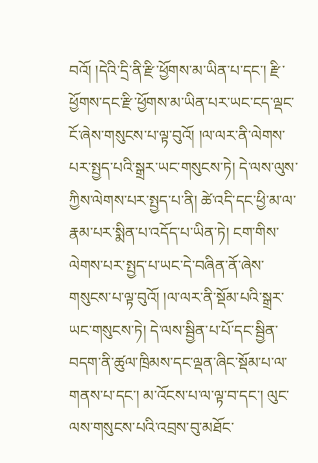བའོ། །དེའི་དྲི་ནི་རྫི་ཕྱོགས་མ་ཡིན་པ་དང་། རྫི་ཕྱོགས་དང་རྫི་ཕྱོགས་མ་ཡིན་པར་ཡང་ངད་ལྡང་ངོ་ཞེས་གསུངས་པ་ལྟ་བུའོ། །ལ་ལར་ནི་ལེགས་པར་སྤྱད་པའི་སྒྲར་ཡང་གསུངས་ཏེ། དེ་ལས་ལུས་ ཀྱིས་ལེགས་པར་སྤྱད་པ་ནི། ཚེ་འདི་དང་ཕྱི་མ་ལ་རྣམ་པར་སྨིན་པ་འདོད་པ་ཡིན་ཏེ། ངག་གིས་ལེགས་པར་སྤྱད་པ་ཡང་དེ་བཞིན་ནོ་ཞེས་གསུངས་པ་ལྟ་བུའོ། །ལ་ལར་ནི་སྡོམ་པའི་སྒྲར་ཡང་གསུངས་ཏེ། དེ་ལས་སྦྱིན་པ་པོ་དང་སྦྱིན་བདག་ནི་ཚུལ་ཁྲིམས་དང་ལྡན་ཞིང་སྡོམ་པ་ལ་ གནས་པ་དང་། མ་འོངས་པ་ལ་ལྟ་བ་དང་། ལུང་ལས་གསུངས་པའི་འབྲས་བུ་མཐོང་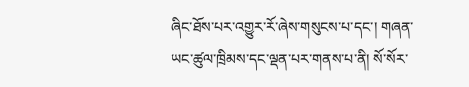ཞིང་ཐོས་པར་འགྱུར་རོ་ཞེས་གསུངས་པ་དང་། གཞན་ཡང་ཚུལ་ཁྲིམས་དང་ལྡན་པར་གནས་པ་ནི། སོ་སོར་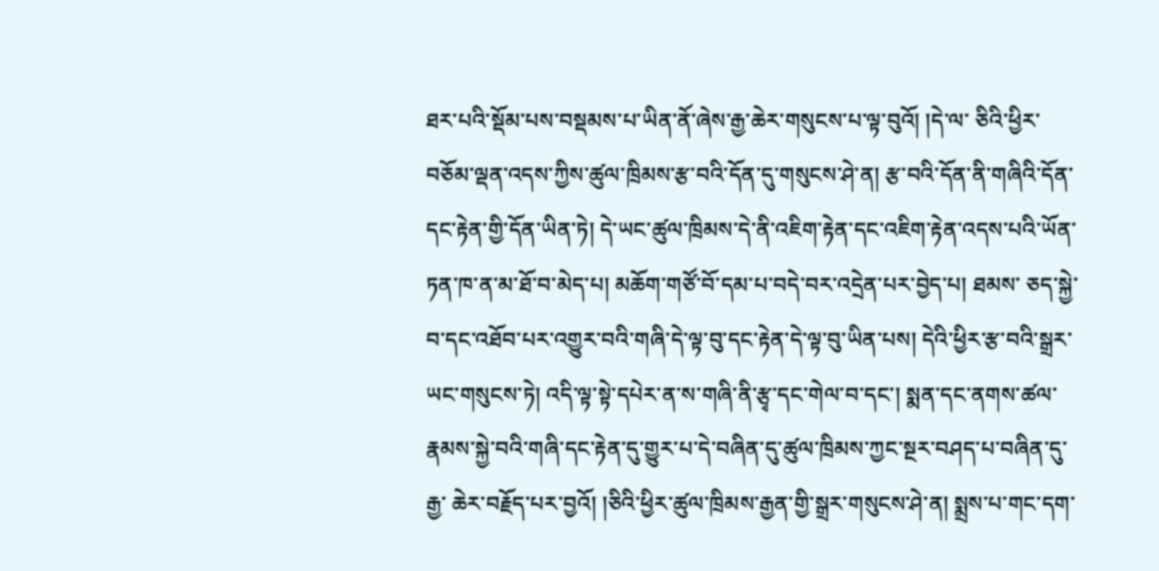ཐར་པའི་སྡོམ་པས་བསྡམས་པ་ཡིན་ནོ་ཞེས་རྒྱ་ཆེར་གསུངས་པ་ལྟ་བུའོ། །དེ་ལ་ ཅིའི་ཕྱིར་བཅོམ་ལྡན་འདས་ཀྱིས་ཚུལ་ཁྲིམས་རྩ་བའི་དོན་དུ་གསུངས་ཤེ་ན། རྩ་བའི་དོན་ནི་གཞིའི་དོན་དང་རྟེན་གྱི་དོན་ཡིན་ཏེ། དེ་ཡང་ཚུལ་ཁྲིམས་དེ་ནི་འཇིག་རྟེན་དང་འཇིག་རྟེན་འདས་པའི་ཡོན་ཏན་ཁ་ན་མ་ཐོ་བ་མེད་པ། མཆོག་གཙོ་བོ་དམ་པ་བདེ་བར་འདྲེན་པར་བྱེད་པ། ཐམས་ ཅད་སྐྱེ་བ་དང་འཐོབ་པར་འགྱུར་བའི་གཞི་དེ་ལྟ་བུ་དང་རྟེན་དེ་ལྟ་བུ་ཡིན་པས། དེའི་ཕྱིར་རྩ་བའི་སྒྲར་ཡང་གསུངས་ཏེ། འདི་ལྟ་སྟེ་དཔེར་ན་ས་གཞི་ནི་རྩྭ་དང་གེལ་བ་དང་། སྨན་དང་ནགས་ཚལ་རྣམས་སྐྱེ་བའི་གཞི་དང་རྟེན་དུ་གྱུར་པ་དེ་བཞིན་དུ་ཚུལ་ཁྲིམས་ཀྱང་སྔར་བཤད་པ་བཞིན་དུ་རྒྱ་ ཆེར་བརྗོད་པར་བྱའོ། །ཅིའི་ཕྱིར་ཚུལ་ཁྲིམས་རྒྱན་གྱི་སྒྲར་གསུངས་ཤེ་ན། སྨྲས་པ་གང་དག་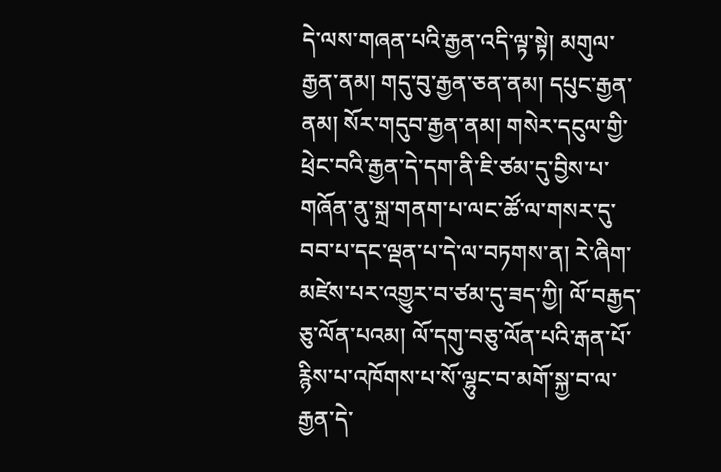དེ་ལས་གཞན་པའི་རྒྱན་འདི་ལྟ་སྟེ། མགུལ་རྒྱན་ནམ། གདུ་བུ་རྒྱན་ཅན་ནམ། དཔུང་རྒྱན་ནམ། སོར་གདུབ་རྒྱན་ནམ། གསེར་དངུལ་གྱི་ཕྲེང་བའི་རྒྱན་དེ་དག་ནི་ཇི་ཙམ་དུ་བྱིས་པ་ གཞོན་ནུ་སྐྲ་གནག་པ་ལང་ཚོ་ལ་གསར་དུ་བབ་པ་དང་ལྡན་པ་དེ་ལ་བཏགས་ན། རེ་ཞིག་མཛེས་པར་འགྱུར་བ་ཙམ་དུ་ཟད་ཀྱི། ལོ་བརྒྱད་ཅུ་ལོན་པའམ། ལོ་དགུ་བཅུ་ལོན་པའི་རྒན་པོ་རྙིས་པ་འཁོགས་པ་སོ་ལྷུང་བ་མགོ་སྐྱ་བ་ལ་རྒྱན་དེ་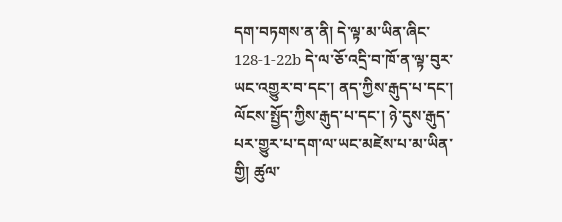དག་བཏགས་ན་ནི། དེ་ལྟ་མ་ཡིན་ཞིང་ 128-1-22b དེ་ལ་ཅོ་འདྲི་བ་ཁོ་ན་ལྟ་བུར་ཡང་འགྱུར་བ་དང་། ནད་ཀྱིས་རྒུད་པ་དང་། ལོངས་སྤྱོད་ཀྱིས་རྒུད་པ་དང་། ཉེ་དུས་རྒུད་པར་གྱུར་པ་དག་ལ་ཡང་མཛེས་པ་མ་ཡིན་གྱི། ཚུལ་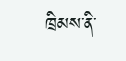ཁྲིམས་ནི་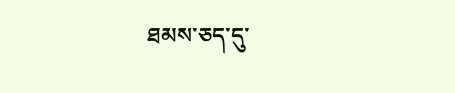ཐམས་ཅད་དུ་